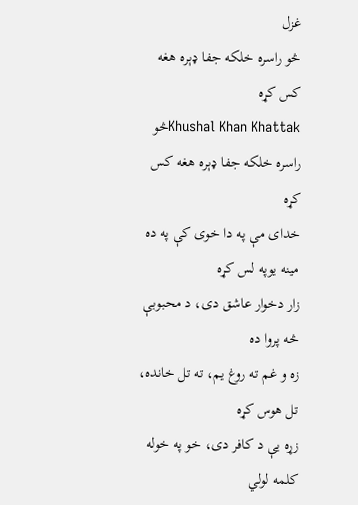غزل
څو راسره خلکه جفا ډېره هغه کس کړه
Khushal Khan Khattakڅو راسره خلکه جفا ډېره هغه کس کړه
خدای مې په دا خوی کې په ده مينه يوپه لس کړه
زار دخوار عاشق دی، د محبوبې څه پروا ده
زه و غم ته روغ يم، ته تل خانده، تل هوس کړه
زړه يې د کافر دی، خو په خوله کلمه لولي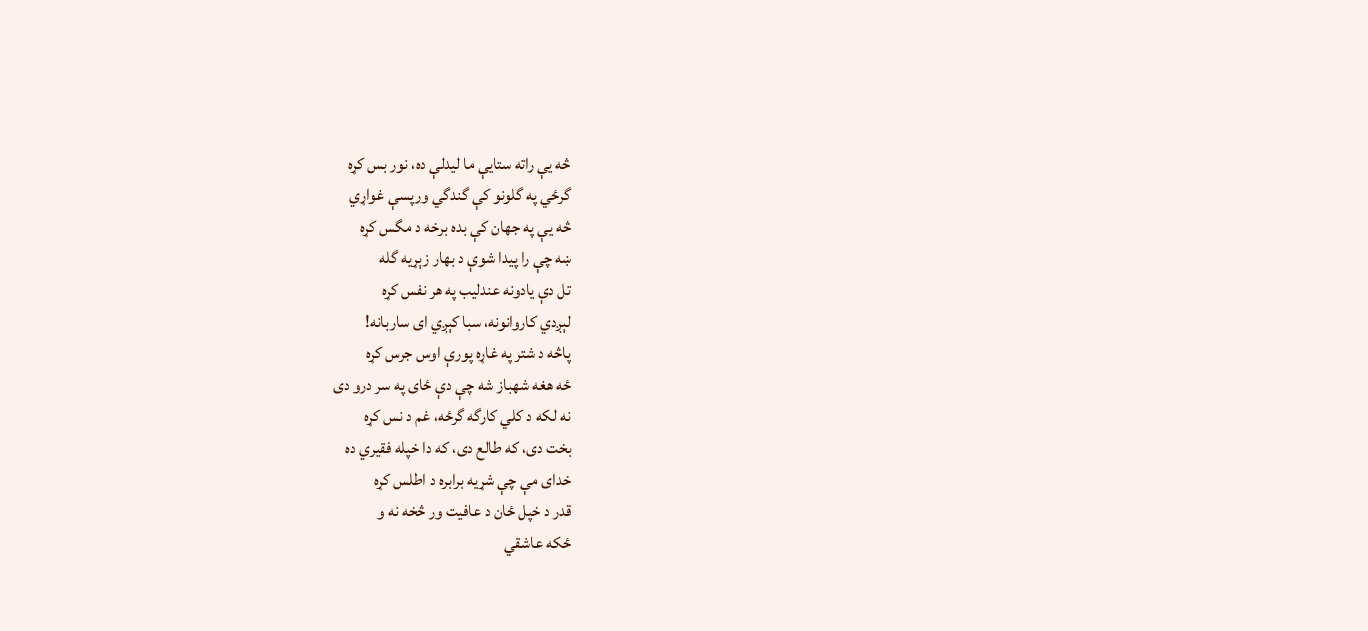څه يې راته ستايې ما ليدلې ده، نور بس کړه
گرځي په گلونو کې گندگي ورپسې غواړي
څه يې په جهان کې بده برخه د مگس کړه
ښه چې را پيدا شوې د بهار زېړيه گله
تل دې يادونه عندليب په هر نفس کړه
لېږدي کاروانونه، سبا کېږي ای ساربانه!
پاڅه د شتر په غاړه پورې اوس جرس کړه
ځه هغه شهباز شه چې دې ځای په سر درو دی
نه لکه د کلي کارگه گرځه، غم د نس کړه
بخت دی، که طالع دی، که دا خپله فقيري ده
خدای مې چې شړيه برابره د اطلس کړه
قدر د خپل ځان د عافيت ور څخه نه و
ځکه عاشقي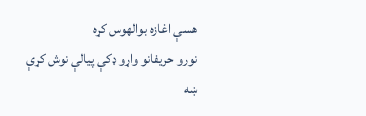هسې اغازه بوالهوس کړه
نورو حريفانو واړو ډکې پيالې نوش کړې
ښه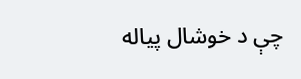چې د خوشال پياله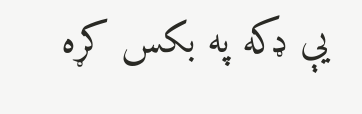يې ډکه په بکس کړه